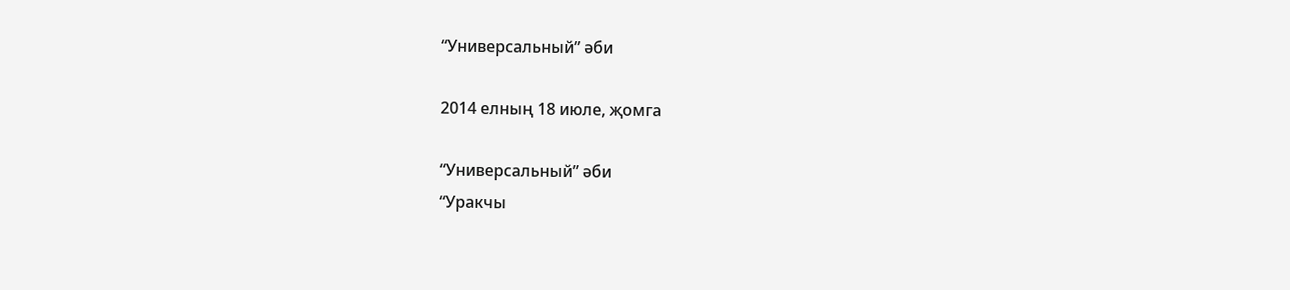“Универсальный” әби

2014 елның 18 июле, җомга

“Универсальный” әби
“Уракчы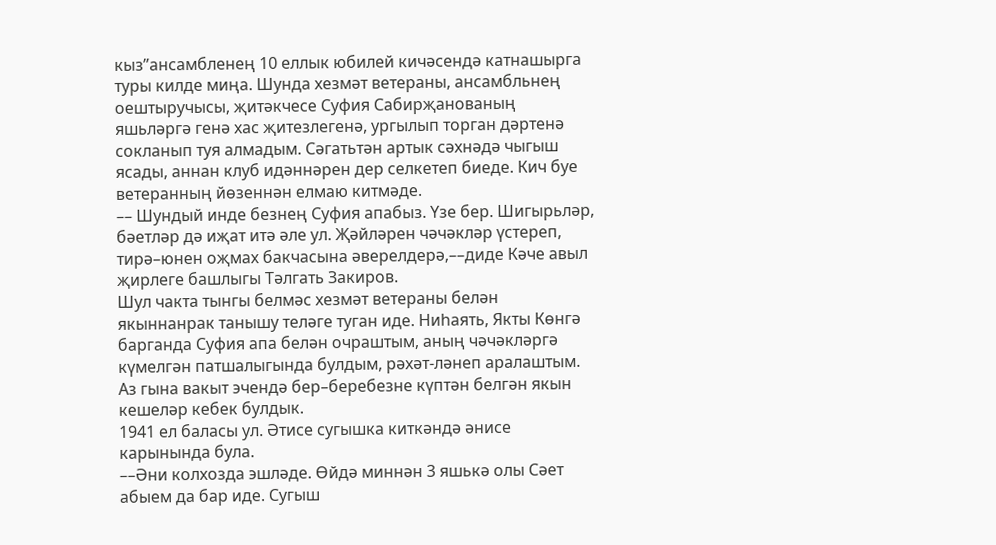кыз”ансамбленең 10 еллык юбилей кичәсендә катнашырга туры килде миңа. Шунда хезмәт ветераны, ансамбльнең оештыручысы, җитәкчесе Суфия Сабирҗанованың яшьләргә генә хас җитезлегенә, ургылып торган дәртенә сокланып туя алмадым. Сәгатьтән артык сәхнәдә чыгыш ясады, аннан клуб идәннәрен дер селкетеп биеде. Кич буе ветеранның йөзеннән елмаю китмәде.
–– Шундый инде безнең Суфия апабыз. Үзе бер. Шигырьләр, бәетләр дә иҗат итә әле ул. Җәйләрен чәчәкләр үстереп, тирә–юнен оҗмах бакчасына әверелдерә,––диде Кәче авыл җирлеге башлыгы Тәлгать Закиров.
Шул чакта тынгы белмәс хезмәт ветераны белән якыннанрак танышу теләге туган иде. Ниһаять, Якты Көнгә барганда Суфия апа белән очраштым, аның чәчәкләргә күмелгән патшалыгында булдым, рәхәт-ләнеп аралаштым. Аз гына вакыт эчендә бер–беребезне күптән белгән якын кешеләр кебек булдык.
1941 ел баласы ул. Әтисе сугышка киткәндә әнисе карынында була.
––Әни колхозда эшләде. Өйдә миннән 3 яшькә олы Сәет абыем да бар иде. Сугыш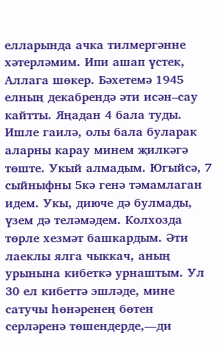елларында ачка тилмергәнне хәтерләмим. Ипи ашап үстек, Аллага шөкер. Бәхетемә 1945 елның декабрендә әти исән–сау кайтты. Яңадан 4 бала туды. Ишле гаилә, олы бала буларак аларны карау минем җилкәгә төште. Укый алмадым. Югыйсә, 7 сыйныфны 5кә генә тәмамлаган идем. Укы, диюче дә булмады, үзем дә теләмәдем. Колхозда төрле хезмәт башкардым. Әти лаеклы ялга чыккач, аның урынына кибеткә урнаштым. Ул 30 ел кибеттә эшләде, мине сатучы һөнәренең бөтен серләренә төшендерде,––ди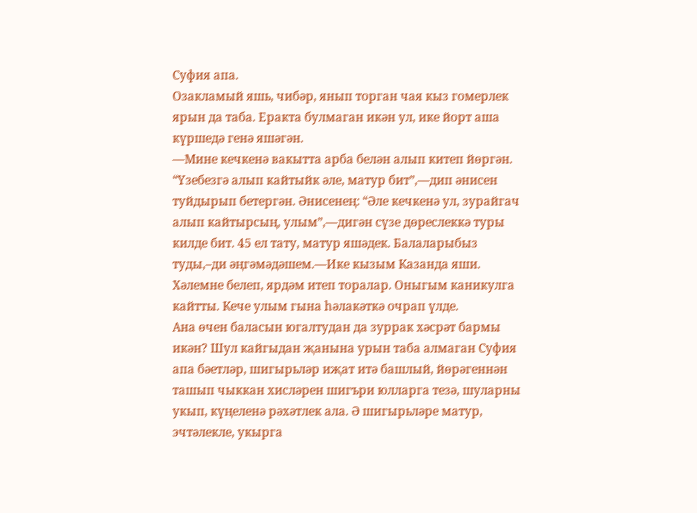Суфия апа.
Озакламый яшь, чибәр, янып торган чая кыз гомерлек ярын да таба. Еракта булмаган икән ул, ике йорт аша күршедә генә яшәгән.
––Мине кечкенә вакытта арба белән алып китеп йөргән. “Үзебезгә алып кайтыйк әле, матур бит”,––дип әнисен туйдырып бетергән. Әнисенең: “Әле кечкенә ул, зурайгач алып кайтырсың, улым”,––дигән сүзе дөреслеккә туры килде бит. 45 ел тату, матур яшәдек. Балаларыбыз туды,–ди әңгәмәдәшем.––Ике кызым Казанда яши. Хәлемне белеп, ярдәм итеп торалар. Оныгым каникулга кайтты. Кече улым гына һәлакәткә очрап үлде.
Ана өчен баласын югалтудан да зуррак хәсрәт бармы икән? Шул кайгыдан җанына урын таба алмаган Суфия апа бәетләр, шигырьләр иҗат итә башлый, йөрәгеннән ташып чыккан хисләрен шигъри юлларга тезә, шуларны укып, күңеленә рәхәтлек ала. Ә шигырьләре матур, эчтәлекле, укырга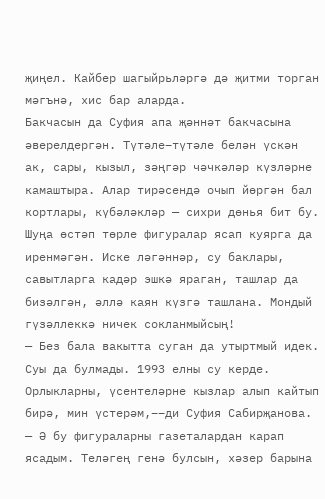җиңел. Кайбер шагыйрьләргә дә җитми торган мәгънә, хис бар аларда.
Бакчасын да Суфия апа җәннәт бакчасына әверелдергән. Түтәле–түтәле белән үскән ак, сары, кызыл, зәңгәр чәчкәләр күзләрне камаштыра. Алар тирәсендә очып йөргән бал кортлары, күбәләкләр — сихри дөнья бит бу. Шуңа өстәп төрле фигуралар ясап куярга да иренмәгән. Иске ләгәннәр, су баклары, савытларга кадәр эшкә яраган, ташлар да бизәлгән, әллә каян күзгә ташлана. Мондый гүзәллеккә ничек сокланмыйсың!
— Без бала вакытта суган да утыртмый идек. Суы да булмады. 1993 елны су керде. Орлыкларны, үсентеләрне кызлар алып кайтып бирә, мин үстерәм,––ди Суфия Сабирҗанова. — Ә бу фигураларны газеталардан карап ясадым. Теләгең генә булсын, хәзер барына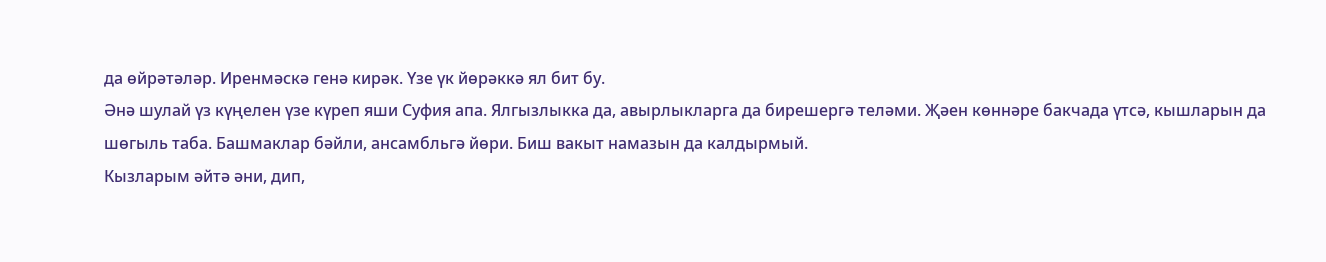да өйрәтәләр. Иренмәскә генә кирәк. Үзе үк йөрәккә ял бит бу.
Әнә шулай үз күңелен үзе күреп яши Суфия апа. Ялгызлыкка да, авырлыкларга да бирешергә теләми. Җәен көннәре бакчада үтсә, кышларын да шөгыль таба. Башмаклар бәйли, ансамбльгә йөри. Биш вакыт намазын да калдырмый.
Кызларым әйтә әни, дип,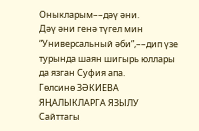Оныкларым––дәү әни.
Дәү әни генә түгел мин
“Универсальный әби”,––дип үзе турында шаян шигырь юллары да язган Суфия апа.
Гөлсинө ЗӘКИЕВА
ЯҢАЛЫКЛАРГА ЯЗЫЛУ
Сайттагы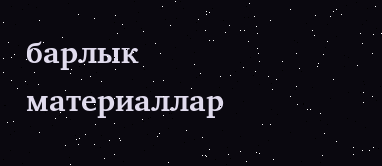барлык материаллар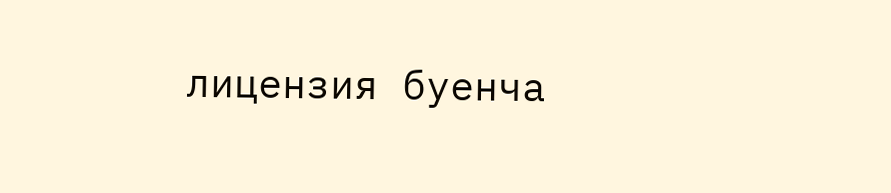лицензия буенча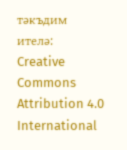тәкъдим ителә:
Creative Commons Attribution 4.0 International